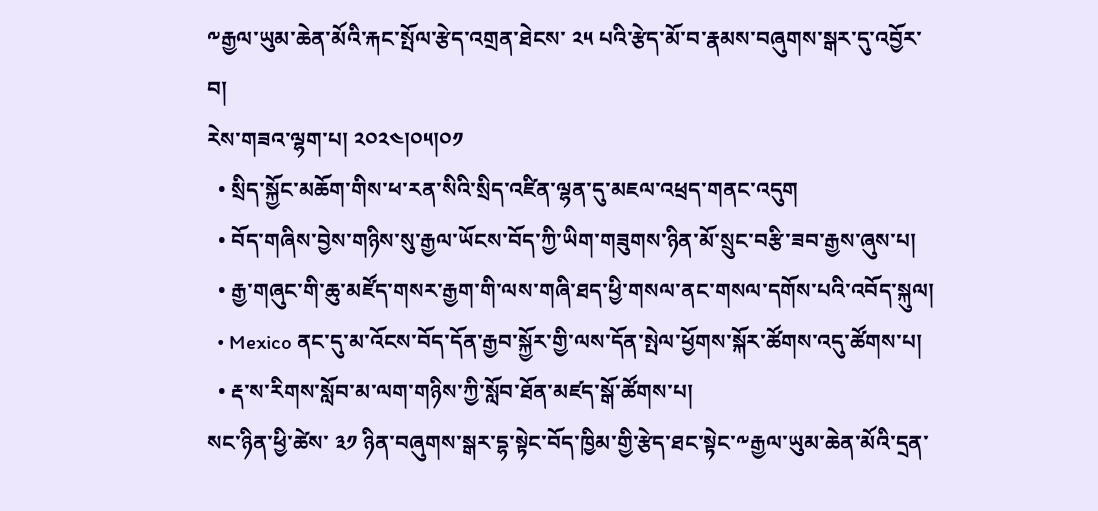༸རྒྱལ་ཡུམ་ཆེན་མོའི་རྐང་སྤོལ་རྩེད་འགྲན་ཐེངས་ ༢༥ པའི་རྩེད་མོ་བ་རྣམས་བཞུགས་སྒར་དུ་འབྱོར་བ།
རེས་གཟའ་ལྷག་པ། ༢༠༢༤།༠༥།༠༡
  • སྲིད་སྐྱོང་མཆོག་གིས་ཕ་རན་སིའི་སྲིད་འཛིན་ལྷན་དུ་མཇལ་འཕྲད་གནང་འདུག
  • བོད་གཞིས་བྱེས་གཉིས་སུ་རྒྱལ་ཡོངས་བོད་ཀྱི་ཡིག་གཟུགས་ཉིན་མོ་སྲུང་བརྩི་ཟབ་རྒྱས་ཞུས་པ།
  • རྒྱ་གཞུང་གི་ཆུ་མཛོད་གསར་རྒྱག་གི་ལས་གཞི་ཐད་ཕྱི་གསལ་ནང་གསལ་དགོས་པའི་འབོད་སྐུལ།
  • Mexico ནང་དུ་མ་འོངས་བོད་དོན་རྒྱབ་སྐྱོར་གྱི་ལས་དོན་སྤེལ་ཕྱོགས་སྐོར་ཚོགས་འདུ་ཚོགས་པ།
  • རྡ་ས་རིགས་སློབ་མ་ལག་གཉིས་ཀྱི་སློབ་ཐོན་མཛད་སྒོ་ཚོགས་པ།
སང་ཉིན་ཕྱི་ཚེས་ ༣༡ ཉིན་བཞུགས་སྒར་དྷ་སྟེང་བོད་ཁྱིམ་གྱི་རྩེད་ཐང་སྟེང་༸རྒྱལ་ཡུམ་ཆེན་མོའི་དྲན་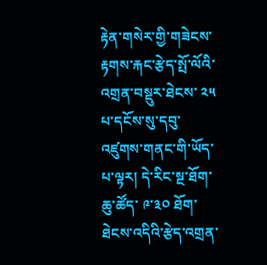རྟེན་གསེར་གྱི་གཟེངས་རྟགས་རྐང་རྩེད་སྤོ་ལོའི་འགྲན་བསྡུར་ཐེངས་ ༢༥ པ་དངོས་སུ་དབུ་འཛུགས་གནང་གི་ཡོད་པ་ལྟར། དེ་རིང་སྔ་ཐོག་ཆུ་ཚོད་ ༩་༣༠ ཐོག་ཐེངས་འདིའི་རྩེད་འགྲན་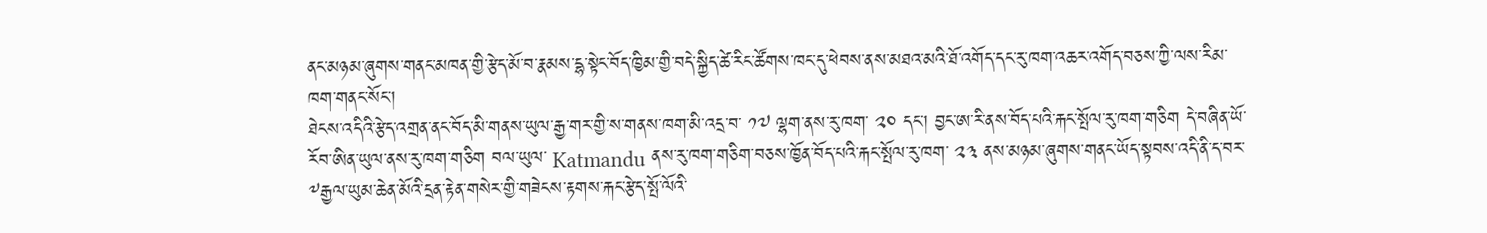ནང་མཉམ་ཞུགས་གནང་མཁན་གྱི་རྩེད་མོ་བ་རྣམས་དྷ་སྟེང་བོད་ཁྱིམ་གྱི་བདེ་སྐྱིད་ཚེ་རིང་ཚོགས་ཁང་དུ་ཕེབས་ནས་མཐའ་མའི་ཐོ་འགོད་དང་རུ་ཁག་འཆར་འགོད་བཅས་ཀྱི་ལས་རིམ་ཁག་གནང་སོང་།
ཐེངས་འདིའི་རྩེད་འགྲན་ནང་བོད་མི་གནས་ཡུལ་རྒྱ་གར་གྱི་ས་གནས་ཁག་མི་འདྲ་བ་ ༡༧ ལྷག་ནས་རུ་ཁག་ ༢༠ དང་། བྱང་ཨ་རི་ནས་བོད་པའི་རྐང་སྤོལ་རུ་ཁག་གཅིག དེ་བཞིན་ཡོ་རོབ་ཨིན་ཡུལ་ནས་རུ་ཁག་གཅིག བལ་ཡུལ་ Katmandu ནས་རུ་ཁག་གཅིག་བཅས་ཁྱོན་བོད་པའི་རྐང་སྤོལ་རུ་ཁག་ ༢༣ ནས་མཉམ་ཞུགས་གནང་ཡོད་སྟབས་འདི་ནི་ད་བར་༸རྒྱལ་ཡུམ་ཆེན་མོའི་དྲན་རྟེན་གསེར་གྱི་གཟེངས་རྟགས་རྐང་རྩེད་སྤོ་ལོའི་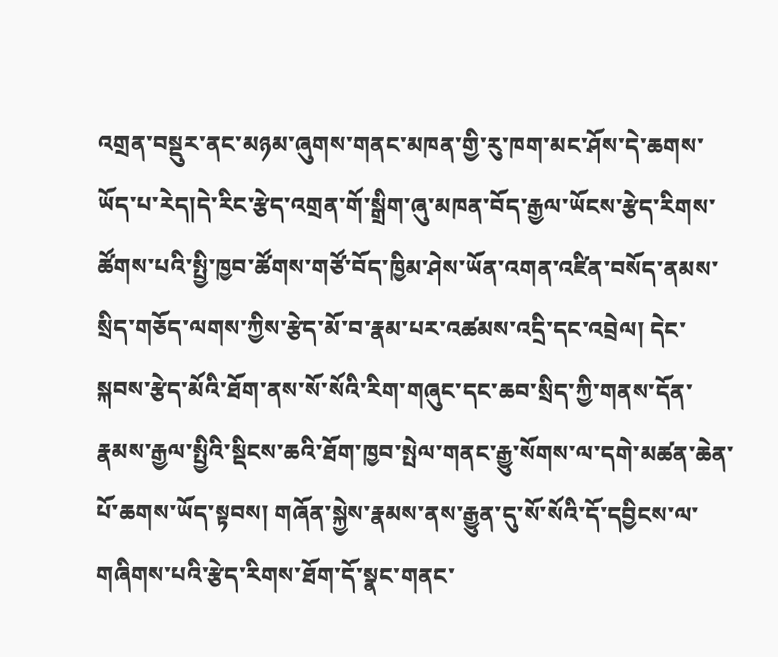འགྲན་བསྡུར་ནང་མཉམ་ཞུགས་གནང་མཁན་གྱི་རུ་ཁག་མང་ཤོས་དེ་ཆགས་ཡོད་པ་རེད།དེ་རིང་རྩེད་འགྲན་གོ་སྒྲིག་ཞུ་མཁན་བོད་རྒྱལ་ཡོངས་རྩེད་རིགས་ཚོགས་པའི་སྤྱི་ཁྱབ་ཚོགས་གཙོ་བོད་ཁྱིམ་ཤེས་ཡོན་འགན་འཛིན་བསོད་ནམས་སྲིད་གཅོད་ལགས་ཀྱིས་རྩེད་མོ་བ་རྣམ་པར་འཚམས་འདྲི་དང་འབྲེལ། དེང་སྐབས་རྩེད་མོའི་ཐོག་ནས་སོ་སོའི་རིག་གཞུང་དང་ཆབ་སྲིད་ཀྱི་གནས་དོན་རྣམས་རྒྱལ་སྤྱིའི་སྡིངས་ཆའི་ཐོག་ཁྱབ་སྤེལ་གནང་རྒྱུ་སོགས་ལ་དགེ་མཚན་ཆེན་པོ་ཆགས་ཡོད་སྟབས། གཞོན་སྐྱེས་རྣམས་ནས་རྒྱུན་དུ་སོ་སོའི་དོ་དབྱིངས་ལ་གཞིགས་པའི་རྩེད་རིགས་ཐོག་དོ་སྣང་གནང་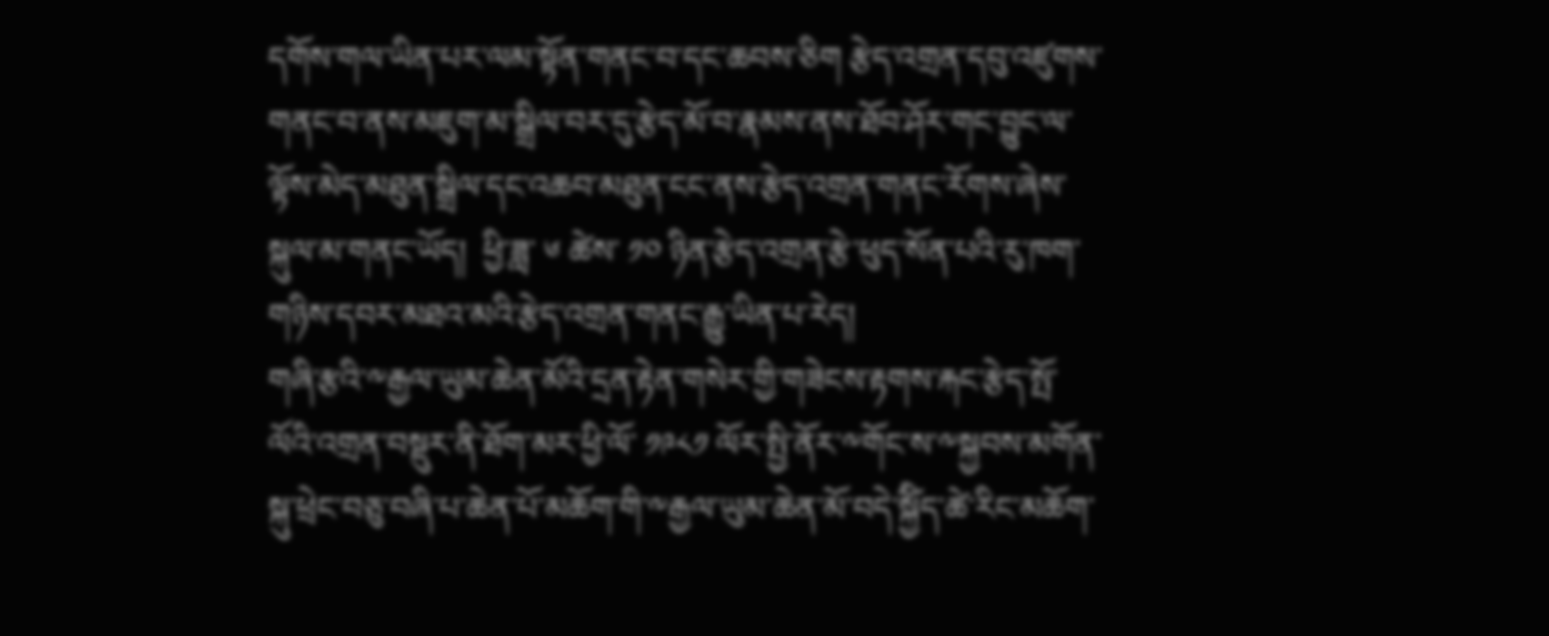དགོས་གལ་ཡིན་པར་ལམ་སྟོན་གནང་བ་དང་ཆབས་ཅིག རྩེད་འགྲན་དབུ་འཛུགས་གནང་བ་ནས་མཇུག་མ་སྒྲིལ་བར་དུ་རྩེད་མོ་བ་རྣམས་ནས་ཐོབ་ཤོར་གང་བྱུང་ལ་ལྟོས་མེད་མཐུན་སྒྲིལ་དང་འཆབ་མཐུན་ངང་ནས་རྩེད་འགྲན་གནང་རོགས་ཞེས་སྐུལ་མ་གནང་ཡོད།  ཕྱི་ཟླ་ ༦ ཚེས་ ༡༠ ཉིན་རྩེད་འགྲན་རྩེ་ཕུད་སོན་པའི་རུ་ཁག་གཉིས་དབར་མཐའ་མའི་རྩེད་འགྲན་གནང་རྒྱུ་ཡིན་པ་རེད།
གཞི་རྩའི་༸རྒྱལ་ཡུམ་ཆེན་མོའི་དྲན་རྟེན་གསེར་གྱི་གཟེངས་རྟགས་རྐང་རྩེད་སྤོ་ལོའི་འགྲན་བསྡུར་ནི་ཐོག་མར་ཕྱི་ལོ་ ༡༩༨༡ ལོར་སྤྱི་ནོར་༸གོང་ས་༸སྐྱབས་མགོན་སྐུ་ཕྲེང་བཅུ་བཞི་པ་ཆེན་པོ་མཆོག་གི་༸རྒྱལ་ཡུམ་ཆེན་མོ་བདེ་སྐྱོིད་ཚེ་རིང་མཆོག་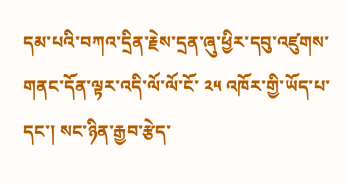དམ་པའི་བཀའ་དྲིན་རྗེས་དྲན་ཞུ་ཕྱིར་དབུ་འཛུགས་གནང་དོན་ལྟར་འདི་ལོ་ལོ་ངོ་ ༢༥ འཁོར་གྱི་ཡོད་པ་དང་། སང་ཉིན་རྒྱབ་རྩེད་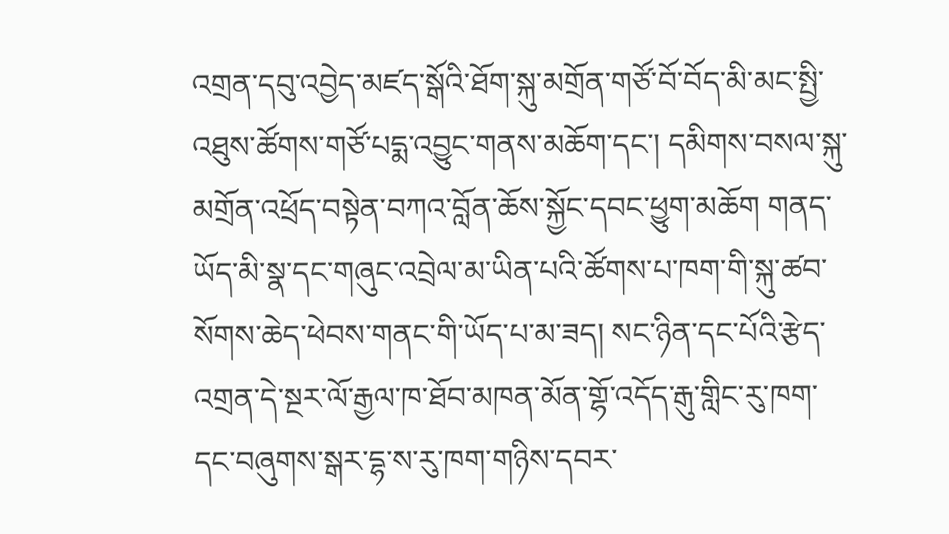འགྲན་དབུ་འབྱེད་མཛད་སྒོའི་ཐོག་སྐུ་མགྲོན་གཙོ་བོ་བོད་མི་མང་སྤྱི་འཐུས་ཚོགས་གཙོ་པདྨ་འབྱུང་གནས་མཆོག་དང་། དམིགས་བསལ་སྐུ་མགྲོན་འཕྲོད་བསྟེན་བཀའ་བློན་ཆོས་སྐྱོང་དབང་ཕྱུག་མཆོག གནད་ཡོད་མི་སྣ་དང་གཞུང་འབྲེལ་མ་ཡིན་པའི་ཚོགས་པ་ཁག་གི་སྐུ་ཚབ་སོགས་ཆེད་ཕེབས་གནང་གི་ཡོད་པ་མ་ཟད། སང་ཉིན་དང་པོའི་རྩེད་འགྲན་དེ་སྔར་ལོ་རྒྱལ་ཁ་ཐོབ་མཁན་མོན་གྷོ་འདོད་རྒུ་གླིང་རུ་ཁག་དང་བཞུགས་སྒར་དྷ་ས་རུ་ཁག་གཉིས་དབར་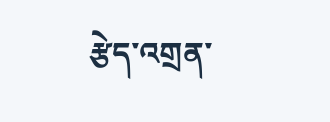རྩེད་འགྲན་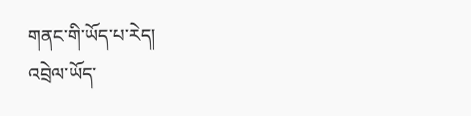གནང་གི་ཡོད་པ་རེད།
འབྲེལ་ཡོད་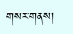གསར་གནས།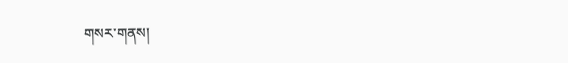གསར་གནས།